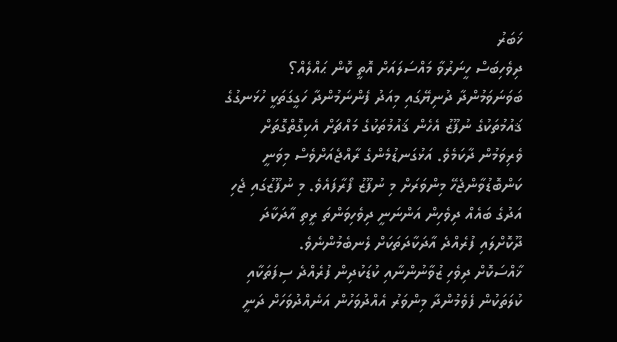ޚަބަރު
ދިވެހިބަސް ހީނަރުވާ މައްސަލައަށް އޮތީ ކޮން ޙައްލެއް؟
ބަވަނަވަމުންދާ ދުނިޔޭގައި މިއަދު ފެންނަމުންދާ ހަގީގަތަކީ ހުޅަނގުގެ ޤައުމުތަކުގެ ނުފޫޒު އެހެން ޤައުމުތަކުގެ މައްޗަށް އެކިގޮތްގޮތަށް ވެރިވަމުން ދާކަމެވެ. އަޅުގަނޑުމެންގެ ރާއްޖެއަށްވެސް މިވަނީ ކަންބޮޑުވާންޖެހޭ މިންވަރަށް މި ނުފޫޒު ފޯރާފައެވެ. މި ނުފޫޒުގައި ޖެހި އަދުގެ ބައެއް ދިވެހިން އަންނަނީ ދިވެހިވަންތަ ރީތި އާދަކާދަ ދޫކޮށްލައި ފުރެއްދެ އާދަކާދަތަކަށް ލެނބެމުންނެވެ.
ޚާއްސަކޮށް ދިވެހި ޒުވާނުންނާއި ކުޑަކުދިން ފުރެއްދެ ސިފަތަކާއި ކުލަތަކުން ފެވެމުންދާ މިންވަރު އެއްދުވަހުން އަނެއްދުވަހަށް ދަނީ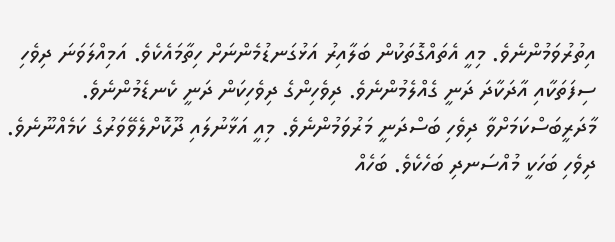އިތުރުވަމުންނެވެ. މިއީ އެތައްގޮތަކުން ބަލާއިރު އަޅުގަނޑުމެންނަށް ހިތާމައެކެވެ. އަމިއްލަވަނަ ދިވެހި ސިފަތަކާއި އާދަކާދަ ދަނީ ގެއްލެމުންނެވެ. ދިވެހިންގެ ދިވެހިކަން ދަނީ ކެނޑެމުންނެވެ. މާދަރީބަސްކަމަށްވާ ދިވެހި ބަސްދަނީ މަރުވަމުންނެވެ. މިއީ އަޅާނުލައި ދޫކޮށްލެވޭވަރުގެ ކަމެއްނޫނެވެ.
ދިވެހި ބަހަކީ މުއްސަނދި ބަހެކެވެ. ބަހެއް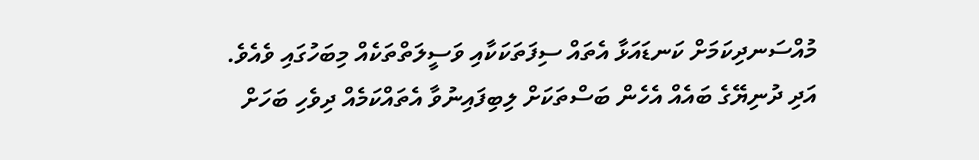މުއްސަނދިކަމަށް ކަނޑައަޅާ އެތައް ސިފަތަކަކާއި ވަސީލަތްތަކެއް މިބަހުގައި ވެއެވެ. އަދި ދުނިޔޭގެ ބައެއް އެހެން ބަސްތަކަށް ލިބިފައިނުވާ އެތައްކަމެއް ދިވެހި ބަހަށް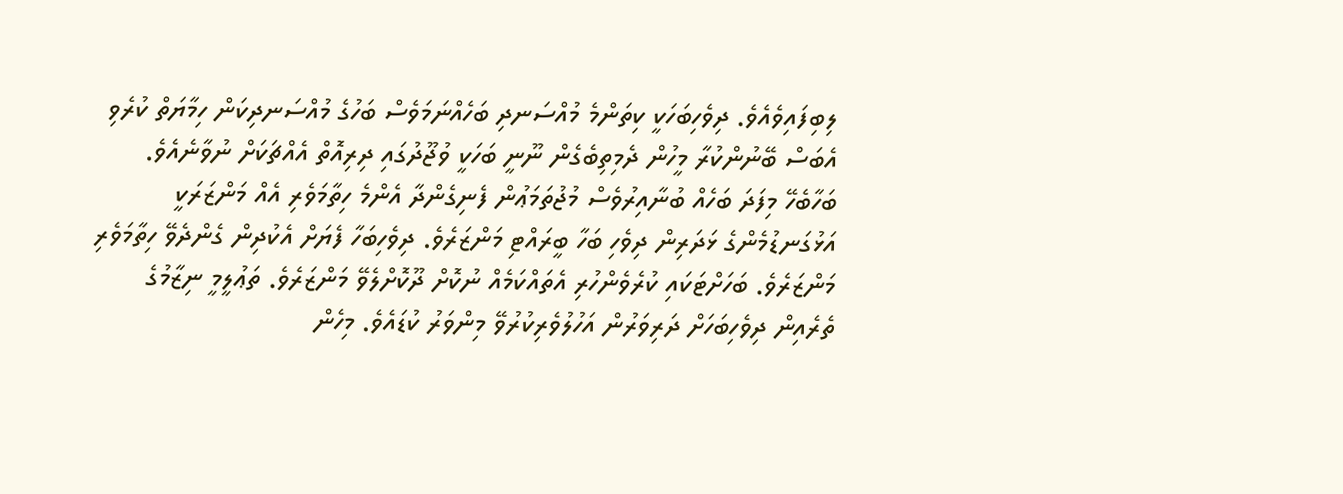ލިބިފައިވެއެވެ. ދިވެހިބަހަކީ ކިތަންމެ މުއްސަނދި ބަހެއްނަމަވެސް ބަހުގެ މުއްސަނދިކަން ހިމާޔަތް ކުރެވި އެބަސް ބޭނުންކުރާ މީހުން ދެމިތިބެގެން ނޫނީ ބަހަކީ ވުޖޫދުގައި ދިރިއޮތް އެއްޗަކަށް ނުވާނެއެވެ.
ބަހާބެހޭ މިފަދަ ބަހެއް ބުނާއިރުވެސް މުޖުތަމަޢުން ފެނިގެންދާ އެންމެ ހިތާމަވެރި އެއް މަންޒަރަކީ އަޅުގަނޑުމެންގެ ޅަދަރިން ދިވެހި ބަހާ ބީރައްޓި މަންޒަރެވެ. ދިވެހިބަހާ ފެޔަށް އެކުދިން ގެންދެވޭ ހިތާމަވެރި މަންޒަރެވެ. ބަހަށްޓަކައި ކުރެވެންހުރި އެތައްކަމެއް ނުކޮށް ދޫކޮށްލެވޭ މަންޒަރެވެ. ތަޢުލީމީ ނިޒާމުގެ ތެރެއިން ދިވެހިބަހަށް ދަރިވަރުން އަހުލުވެރިކުރުވޭ މިންވަރު ކުޑައެވެ. މިހެން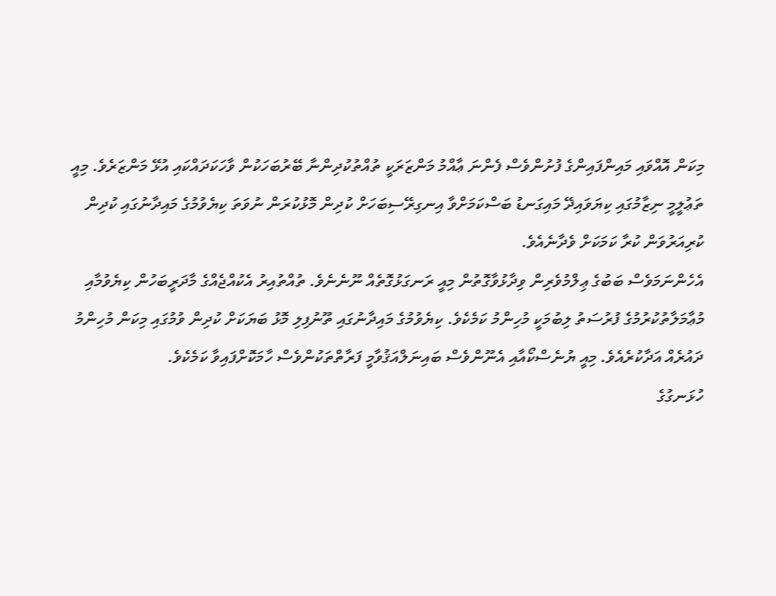މިކަން އޮއްވައި މައިންފައިންގެ ފުށުންވެސް ފެންނަ ޢާއްމު މަންޒަރަކީ ތުއްތުކުދިންނާ ބޭރުބަހަކުން ވާހަކަދައްކައި އުޅޭ މަންޒަރެވެ. މިއީ ތަޢުލީމީ ނިޒާމުގައި ކިޔަވައިދޭ މައިގަނޑު ބަސްކަމަށްވާ އިނގިރޭސިބަހަށް ކުދިން މޮޅުކުރަން ނުވަތަ ކިޔެވުމުގެ މައިދާނުގައި ކުދިން ކުރިއަރުވަން ކުރާ ކަމަކަށް ވެދާނެއެވެ.
އެހެންނަމަވެސް ބަބުގެ ޢިލްމުވެރިން ވިދާޅުވާގޮތުން މިއީ ރަނގަޅުގޮތެއް ނޫނެނެވެ. ތުއްތުއިރު އެކުއްޖެއްގެ މާދަރީބަހުން ކިޔެވުމާއި މުޢާމަލާތުކުރުމުގެ ފުރުސަތު ލިބުމަކީ މުހިންމު ކަމެކެވެ. ކިޔެވުމުގެ މައިދާނުގައި ތޫނުފިލި މޮޅު ބަޔަކަށް ކުދިން ވުމުގައި މިކަން މުހިންމު ދައުރެއް އަދާކުރެއެވެ. މިއީ ޔުނެސްކޯއާއި އެނޫންވެސް ބައިނަލްއަޤުވާމީ ފަރާތްތަކުންވެސް ހާމަކޮށްފައިވާ ކަމެކެވެ.
ހުޅަނގުގެ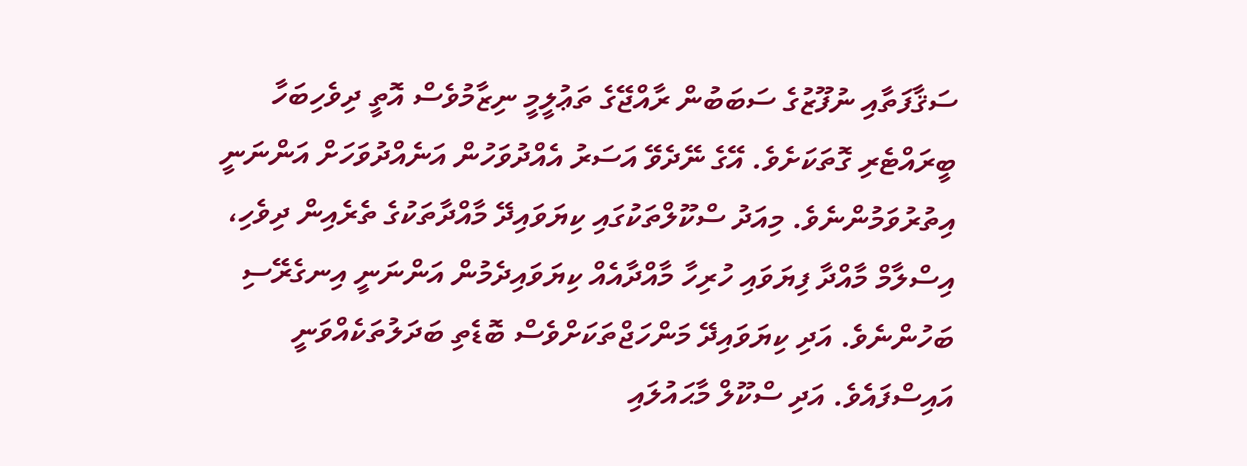ސަޤާފަތާއި ނުފޫޒުގެ ސަބަބުން ރާއްޖޭގެ ތަޢުލީމީ ނިޒާމުވެސް އޮތީ ދިވެހިބަހާ ބީރައްޓެރި ގޮތަކަށެވެ. އޭގެ ނޭދެވޭ އަސަރު އެއްދުވަހުން އަނެއްދުވަހަށް އަންނަނީ އިތުރުވަމުންނެވެ. މިއަދު ސްކޫލްތަކުގައި ކިޔަވައިދޭ މާއްދާތަކުގެ ތެރެއިން ދިވެހި، އިސްލާމް މާއްދާ ފިޔަވައި ހުރިހާ މާއްދާއެއް ކިޔަވައިދެމުން އަންނަނީ އިނގެރޭސި ބަހުންނެވެ. އަދި ކިޔަވައިދޭ މަންހަޖްތަކަށްވެސް ބޮޑެތި ބަދަލުތަކެއްވަނީ އައިސްފައެވެ. އަދި ސްކޫލް މާޙައުލައި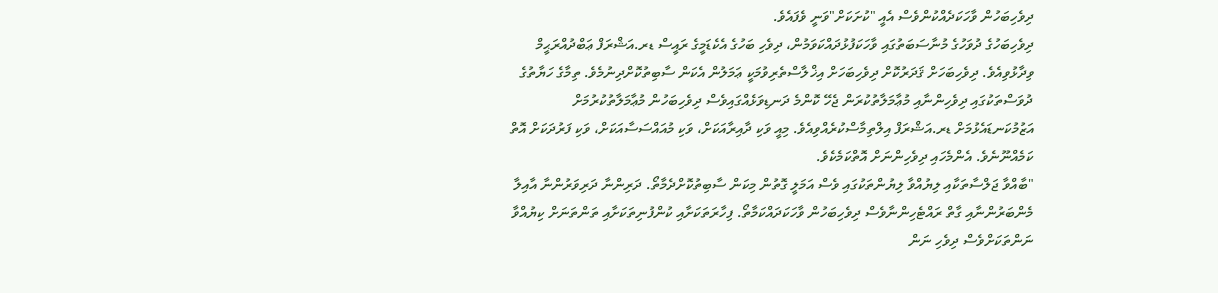ދިވެހިބަހުން ވާހަކަދެއްކުންވެސް އެއީ "ކުށަކަށް"ވަނީ ވެފައެވެ.
ދިވެހިބަހުގެ ދުވަހުގެ މުނާސަބަތުގައި ވާހަކަފުޅުދައްކަވަމުން، ދިވެހި ބަހުގެ އެކެޑަމީގެ ރައީސް ޑރ.އަޝްރަފް ޢަބްދުއްރަޙީމް ވިދާޅުވިއެވެ. ދިވެހިބަހަށް ޤަދަރުކޮށް ދިވެހިބަހަށް އިޚްލާސްތެރިވުމަކީ ޢަމަލުން އެކަން ސާބިތުކޮށްދިނުމެވެ. ތިމާގެ ހަޔާތުގެ ދުވަސްތަކުގައި ދިވެހިންނާއި މުޢާމަލާތުކުރަން ޖެހޭ ކޮންމެ ދަނޑިވަޅެއްގައިވެސް ދިވެހިބަހުން މުޢާމަލާތުކުރުމަށް އަޒުމުކަނޑައެޅުމަށް ޑރ.އަޝްރަފް އިލްތިމާސްކުރެއްވިއެވެ. މިއީ ވަކި ދާއިރާއަކަށް، ވަކި މުއައްސަސާއަކަށް، ވަކި ފަރުދަކަށް އޮތް ކަމެއްނޫނެވެ. އެންމެހައި ދިވެހިންނަށް އޮތްކަމެކެވެ.
"ބާއްވާ ޖަލްސާތަކާއި ލިޔުއްވާ ލިޔުންތަކުގައި ވެސް އަމަލީ ގޮތުން މިކަން ސާބިތުކޮށްދެމާތޯ. ދަރިންނާ ދަރިވަރުންނާ އާއިލާ މެންބަރުންނާއި ގާތް ރައްޓެހިންނާވެސް ދިވެހިބަހުން ވާހަކަދައްކަމާތޯ. ފިހާރަތަކަށާއި ކުންފުނިތަކަށާއި ތަންތަނަށް ކިޔުއްވާ ނަންތަކަށްވެސް ދިވެހި ނަން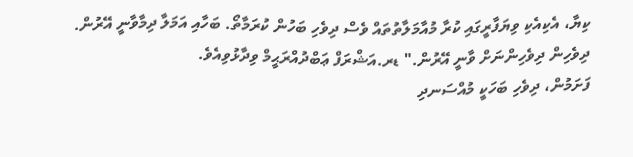ކިޔާ، އެކިއެކި ވިޔަފާރީގައި ކުރާ މުއާމަލާތުތައް ވެސް ދިވެހި ބަހުން ކުރަމާތޯ. ބަހާއި އަމަލާ ދިމާވާނީ އޭރުން. ދިވެހިން ދިވެހިންނަށް ވާނީ އޭރުން." ޑރ.އަޝްރަފް ޢަބްދުއްރަޙީމް ވިދާޅުވިއެވެ.
ފަށަމުން، ދިވެހި ބަހަކީ މުއްސަނދި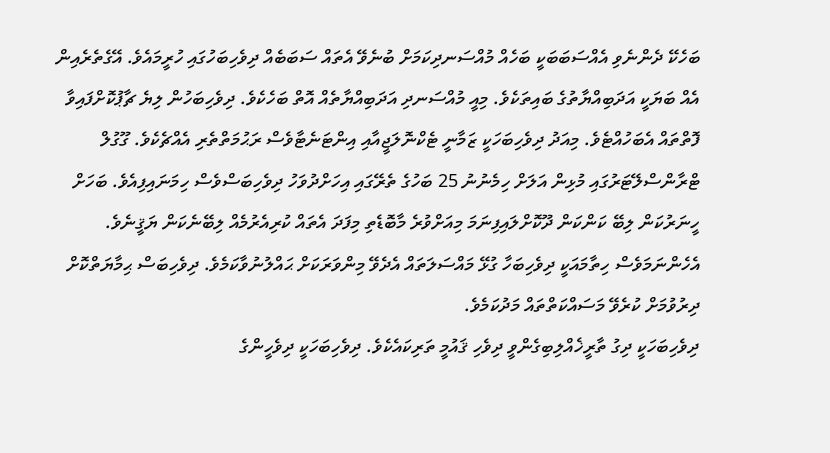ބަހެކޭ ދެންނެވި އެއްސަބަބަކީ ބަހެއް މުއްސަނދިކަމަށް ބުނެވޭ އެތައް ސަބަބެއް ދިވެހިބަހުގައި ހުރީމައެވެ. އޭގެތެރެއިން އެއް ބަޔަކީ އަދަބިއްޔާތުގެ ބައިތަކެވެ. މިއީ މުއްސަނދި އަދަބިއްޔާތެއް އޮތް ބަހެކެވެ. ދިވެހިބަހުން ލިޔެ ޗާޕުކޮށްފައިވާ ފޮތްތައް އެބަހުއްޓެވެ. މިއަދު ދިވެހިބަހަކީ ޒަމާނީ ޓެކްނޮލަޖީއާއި އިންޓަނެޓާވެސް ރަޙުމަތްތެރި އެއްޗެކެވެ. ގޫގުލް ޓްރާންސްލޭޓަރުގައި މުޅިން އަލަށް ހިމެނުނު 25 ބަހުގެ ތެރޭގައި އިހަށްދުވަހު ދިވެހިބަސްވެސް ހިމަނައިފިއެވެ. ބަހަށް ހީނަރުކަން ލިބޭ ކަންކަން ދޫކޮށްލައިފިނަމަ މިއަށްވުރެ މާބޮޑެތި މިފަދަ އެތައް ކުރިއެރުމެއް ލިބޭނެކަން ޔަޤީނެވެ.
އެހެންނަމަވެސް ހިތާމައަކީ ދިވެހިބަހާ ގުޅޭ މައްސަލަތައް އެދެވޭ މިންވަރަކަށް ޙައްލުނުވާކަމެވެ. ދިވެހިބަސް ޙިމާޔަތްކޮށް ދިރުވުމަށް ކުރެވޭ މަސައްކަތްތައް މަދުކަމެވެ.
ދިވެހިބަހަކީ ދިގު ތާރީޚެއްލިބިގެންވީ ދިވެހި ޤައުމީ ތަރިކައެކެވެ. ދިވެހިބަހަކީ ދިވެހީންގެ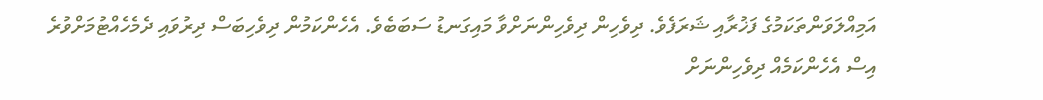އަމިއްލަވަންތަކަމުގެ ފަޚުރާއި ޝަރަފެވެ. ދިވެހިން ދިވެހިންނަށްވާ މައިގަނޑު ސަބަބެވެ. އެހެންކަމުން ދިވެހިބަސް ދިރުވައި ދެމެހެއްޓުމަށްވުރެ އިސް އެހެންކަމެއް ދިވެހިންނަށް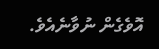އޮވެގެން ނުވާނެއެވެ.